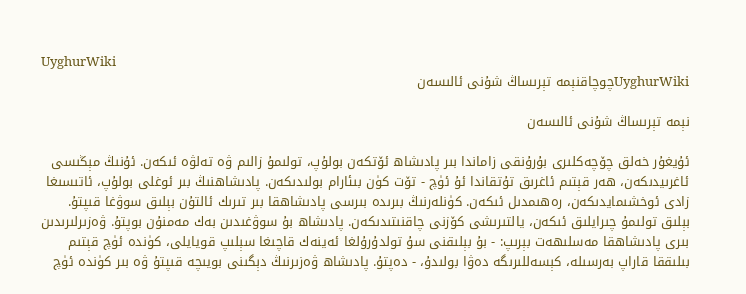UyghurWiki
UyghurWikiچوچاقنېمە تېرىساڭ شۇنى ئالىسەن

نېمە تېرىساڭ شۇنى ئالىسەن

ئۇيغۇر خەلق چۆچەكلىرى بۇرۇنقى زاماندا بىر پادىشاھ ئۆتكەن بولۇپ، تولىمۇ زالىم ۋە تەلۋە ئىكەن. ئۇنىڭ مېڭىسى ئاغرىيدىكەن، ھەر قېتىم ئاغرىق تۇتقاندا ئۇ ئۈچ - تۆت كۈن بىئارام بولىدىكەن. پادىشاھنىڭ بىر ئوغلى بولۇپ، ئاتىسىغا زادى ئوخشىمايدىكەن، رەھىمدىل ئىكەن. كۈنلەرنىڭ بىرىدە بىرسى پادىشاھقا بىر تىرىك ئالتۇن بېلىق سوۋغا قىپتۇ. بېلىق تولىمۇ چىرايلىق ئىكەن، يالتىرىشى كۆزنى چاقنىتىدىكەن. پادىشاھ بۇ سوۋغىدىن بەك مەمنۇن بوپتۇ. ۋەزىرلىرىدىن بىرى پادىشاھقا مەسلىھەت بېرىپ: - بۇ بېلىقنى سۇ تولدۇرۇلغا ئەينەك قاچىغا سېلىپ قويايلى، كۈندە ئۈچ قېتىم بىلىققا قاراپ بەرسىلە، كېسەللىرىگە دەۋا بولىدۇ، - دەپتۇ. پادىشاھ ۋەزىرنىڭ دېگىنى بويىچە قىپتۇ ۋە بىر كۈندە ئۈچ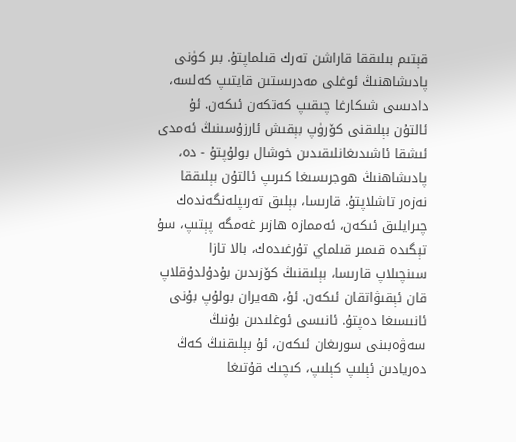قېتىم بىلىققا قاراشن تەرك قىلماپتۇ. بىر كۈنى پادىشاھنىڭ ئوغلى مەدرىستىن قايتىپ كەلسە، دادىسى شىكارغا چىقىپ كەتكەن ئىكەن. ئۇ ئالتۇن بېلىقنى كۆرۈپ بېقىش ئارزۇسىنىڭ ئەمدى ئىشقا ئاشىدىغانلىقىدىن خوشال بولۇپتۇ - دە، پادىشاھنىڭ ھوجرىسىغا كىرىپ ئالتۇن بېلىققا نەزەر تاشلاپتۇ. قارىسا، بېلىق تەرىپلەنگەندەك چىرايلىق ئىكەن، ئەممازە ھازىر غەمگە پېتىپ، سۇ تېگىدە قىمىر قىلماي تۇرغىدەك، بالا تازا سىنچىلاپ قارىسا، بېلىقنىڭ كۆزىدىن بۇدۇلدۇقلاپ قان ئېقىۋاتقان ئىكەن. ئۇ، ھەيران بولۇپ بۇنى ئانىسىغا دەپتۇ. ئانىسى ئوغلىدىن بۇنىڭ سەۋەبىنى سورىغان ئىكەن، ئۇ بېلىقنىڭ كەڭ دەريادىن ئېلىپ كېلىپ، كىچىك قۇتىغا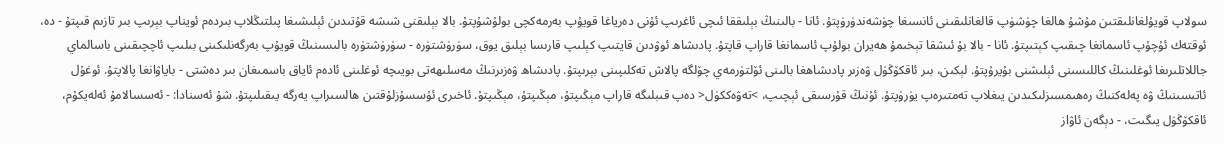سولاپ قويۇلغانلىقتىن مۇشۇ ھالغا چۈشۈپ قالغانلىقىنى ئانسىغا چۈشەندۈرۈپتۇ. ئانا - بالىنىڭ بېلىققا ئىچى ئاغرىپ ئۇنى دەرياغا قويۇپ بەرمەكچى بولۇشۇپتۇ. بالا بېلىقنى شىشە قۇتىدىن ئېلىشىغا پىلتىڭلاپ بىردەم ئويناپ بېرىپ بىر تازىم قىپتۇ - دە، ئوقتەك ئۇچۇپ ئاسمانغا چىقىپ كېتىپتۇ. ئانا - بالا بۇ ئىشقا تېخىمۇ ھەيران بولۇپ ئاسمانغا قاراپ قاپتۇ. پادىشاھ ئوۋدىن قايتىپ كېلىپ قارىسا بېلىق يوق، سۈرۈشتۈرە - سۈرۈشتۈرە بالىسىنىڭ قويۇپ بەرگەنلىكىنى بىلىپ ئاچچىقىنى باسالماي جاللاتلىرىغا ئوغلىنىڭ كاللىسىنى ئېلىشنى بۇيرۇپتۇ. لېكىن، بىر ئاقكۆڭۈل ۋەزىر پادىشاھغا بالىنى ئۆلتۈرمەي چۆلگە پالاش تەكلىپىنى بېرىپتۇ. پادىشاھ ۋەزىرنىڭ مەسلىھەتى بويىچە ئوغلىنى ئادەم ئاياق باسمىغان بىر دەشتى - باياۋانغا پالاپتۇ. ئوغۇل ئاتىسىنىڭ ۋە پەلەكنىڭ رەھىمسىزلىكىدىن يىغلاپ تەمتىرەپ يۈرۈپتۇ. ئۇنىڭ قۇرسىقى ئېچىپ، >تەۋەككۈل< دەپ قىبلىگە قاراپ مېڭىپتۇ، مېڭىپتۇ، مېڭىپتۇ. ئاخىرى ئۇسسۇزلۇقتىن ھالسىراپ يەرگە يىقىلىپتۇ. شۇ ئەسنادا: - ئەسسالامۇ ئەلەيكۇم، ئاقكۆڭۈل يىگىت، - دېگەن ئاۋاز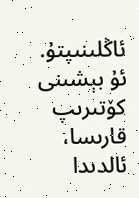ئاڭلىنىپتۇ. ئۇ بېشىنى كۆتىرىپ قارىسا، ئالدىدا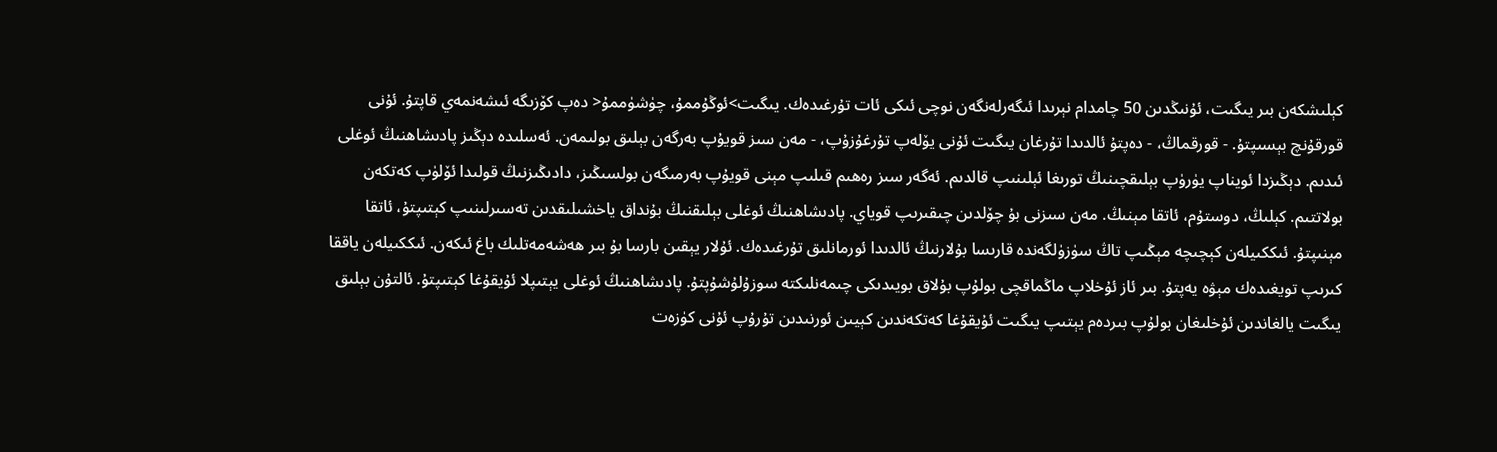كېلىشكەن بىر يىگىت، ئۇنىڭدىن 50 چامدام نېرىدا ئىگەرلەنگەن نوچى ئىكى ئات تۇرغىدەك. يىگىت>ئوڭۇممۇ، چۈشۈممۇ< دەپ كۆزىگە ئىشەنمەي قاپتۇ. ئۇنى قورقۇنچ بېسىپتۇ. - قورقماڭ، - دەپتۇ ئالدىدا تۇرغان يىگىت ئۇنى يۆلەپ تۇرغۇزۇپ، - مەن سىز قويۇپ بەرگەن بېلىق بولىمەن. ئەسلىدە دېڭىز پادىشاھنىڭ ئوغلى ئىدىم. دېڭىزدا ئويناپ يۈرۈپ بېلىقچىنىڭ تورىغا ئېلىنىپ قالدىم. ئەگەر سىز رەھىم قىلىپ مېنى قويۇپ بەرمىگەن بولسىڭىز، دادىڭىزنىڭ قولىدا ئۆلۈپ كەتكەن بولاتتىم. كېلىڭ، دوستۇم، ئاتقا مېنىڭ. مەن سىزنى بۇ چۆلدىن چىقىرىپ قوياي. پادىشاھنىڭ ئوغلى بېلىقنىڭ بۇنداق ياخشىلىقدىن تەسىرلىنىپ كېتىپتۇ، ئاتقا مېنىپتۇ. ئىككىيلەن كېچىچە مېڭىپ تاڭ سۈزۈلگەندە قارىسا بۇلارنىڭ ئالدىدا ئورمانلىق تۇرغىدەك. ئۇلار يېقىن بارسا بۇ بىر ھەشەمەتلىك باغ ئىكەن. ئىككىيلەن ياققا كىرىپ تويغىدەك مېۋە يەپتۇ. بىر ئاز ئۇخلاپ ماڭماقچى بولۇپ بۇلاق بويىدىكى چىمەنلىكتە سوزۇلۇشۇپتۇ. پادىشاھنىڭ ئوغلى يېتىپلا ئۇيقۇغا كېتىپتۇ. ئالتۇن بېلىق يىگىت يالغاندىن ئۇخلىغان بولۇپ بىردەم يېتىپ يىگىت ئۇيقۇغا كەتكەندىن كېيىن ئورنىدىن تۇرۇپ ئۇنى كۈزەت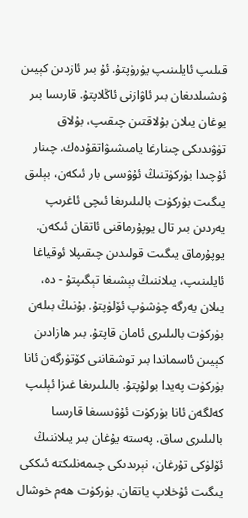قىلىپ ئايلىنىپ يۈرۈپتۇ. ئۇ بىر ئازدىن كېيىن ۋىشىلدىغان بىر ئاۋازنى ئاڭلاپتۇ. قارىسا بىر يوغان يىلان بۇلاقتىن چىقىپ، بۇلاق تۈۋىدىكى چىنارغا يامىشىۋاتقۇدەك. چىنار ئۇچىدا بۈركۈتنىڭ ئۇۋىسى بار ئىكەن، بېلىق يىگىت بۈركۈت بالىلىرىغا ئىچى ئاغرىپ يەردىن بىر تال يوپۇرماقنى ئاتقان ئىكەن. يوپۇرماق يىگىت قولىدىن چىقىپلا ئوقياغا ئايلىنىپ، يىلاننىڭ بېشىغا تېگىپتۇ - دە، يىلان يەرگە چۈشۈپ ئۆلۈپتۇ. بۇنىڭ بىلەن بۈركۈت بالىلىرى ئامان قاپتۇ. بىر ھازادىن كېيىن ئاسماندا بىر توشقاننى كۆتۈرگەن ئانا بۈركۈت پەيدا بولۇپتۇ. بالىلىرىغا غىزا ئېلىپ كەلگەن ئانا بۈركۈت ئۇۋىسىغا قارىسا بالىلىرى ساق. پەستە يۇغان بىر يىلاننىڭ ئۆلۈكى تۇرغان، نېرىدىكى چىمەنلىكتە ئىككى يىگىت ئۇخلاپ ياتقان. بۈركۈت ھەم خوشال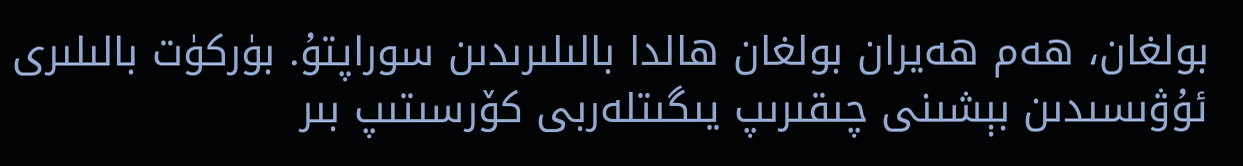بولغان، ھەم ھەيران بولغان ھالدا بالىلىرىدىن سوراپتۇ. بۈركۈت بالىلىرى ئۇۋىسىدىن بېشىنى چىقىرىپ يىگىتلەربى كۆرسىتىپ بىر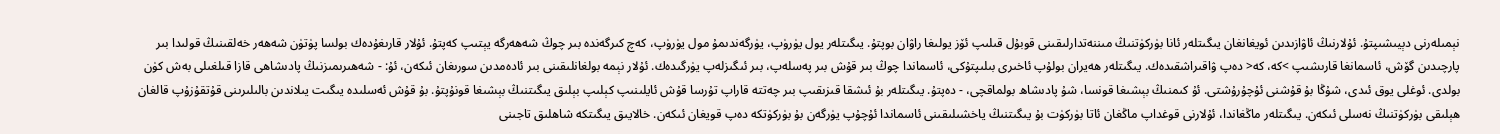نېمىلەرنى دېيىشىپتۇ. ئۇلارنىڭ ئاۋازىدىن ئويغانغان يىگىتلەر ئانا بۈركۈتنىڭ مىننەتدارلىقىنى قوبۇل قىلىپ ئۆز يولىغا راۋان بوپتۇ. يىگىتلەر يول يۈرۈپ، يۈرگەندىمۇ مول يۈرۈپ، كەچ كىرگەندە بىر چوڭ شەھەرگە يېتىپ كەپتۇ. ئۇلار قارىغۇدەك بولسا پۈتۈن شەھەر خەلقىنىڭ قولىدا بىر پارچىدىن گۆش، ئاسمانغا قارىشىپ >كە، كە< دەپ ۋاقىراشقىدەك. يىگىتلەر ھەيران بولۇپ ئاخىرى بىلىپتۇكى، ئاسماندا چوڭ بىر قۇش بىر پەسلەپ، بىر ئىگىزلەپ يۈرگىدەك. ئۇلار نېمە بولغانلىقىنى بىر ئادەمدىن سورىغان ئىكەن، ئۇ: - شەھىرىمىزنىڭ پادىشاھى قازا قىلغىلى بەش كۈن بولدى. ئوغلى يوق ئىدى، شۇڭا بۇ قۇشنى ئۇچۇرۇشتى. ئۇ كىمنىڭ بېشىغا قونسا، شۇ پادىشاھ بولماقچى، - دەپتۇ. يىگىتلەر بۇ ئىشقا قىزىقىپ بىر چەتتە قاراپ تۇرسا قۇش ئايلىنىپ كېلىپ بېلىق يىگىتنىڭ بېشىغا قونۇپتۇ. بۇ قۇش ئەسلىدە يىگىت يىلاندىن بالىلىرىنى قۇتقۇزۇپ قالغان ھېلىقى بۈركۈتنىڭ نەسلى ئىكەن. يىگىتلەر ماڭغاندا، ئۇلارنى قوغداپ ماڭغان ئاتا بۈركۈت بۇ يىگىتنىڭ ياخشىلىقىنى ئاسماندا ئۇچۇپ يۈرگەن بۇ بۈركۈتكە دەپ قويغان ئىكەن. خالايىق يىگىتكە شاھلىق تاجىنى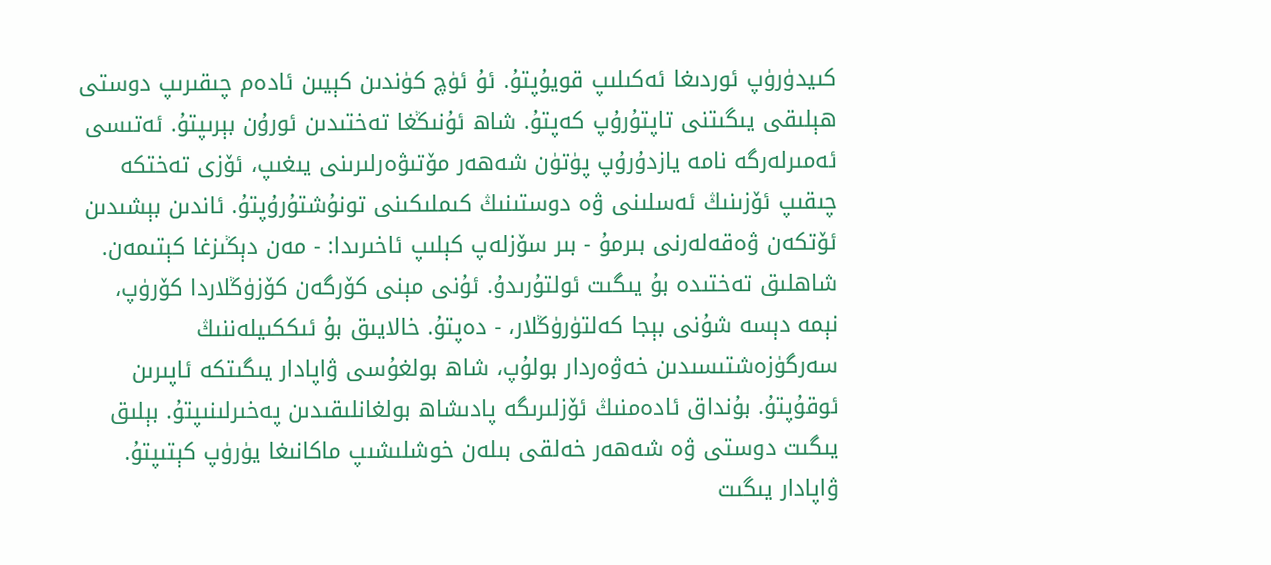كىيدۈرۈپ ئوردىغا ئەكىلىپ قويۇپتۇ. ئۇ ئۈچ كۈندىن كېيىن ئادەم چىقىرىپ دوستى ھېلىقى يىگىتنى تاپتۇرۇپ كەپتۇ. شاھ ئۇنىڭغا تەختىدىن ئورۇن بېرىپتۇ. ئەتىسى ئەمىرلەرگە نامە يازدۇرۇپ پۈتۈن شەھەر مۆتىۋەرلىرىنى يىغىپ، ئۆزى تەختكە چىقىپ ئۆزىنىڭ ئەسلىنى ۋە دوستىنىڭ كىملىكىنى تونۇشتۇرۇپتۇ. ئاندىن بېشىدىن ئۆتكەن ۋەقەلەرنى بىرمۇ - بىر سۆزلەپ كېلىپ ئاخىرىدا: - مەن دېڭىزغا كېتىمەن. شاھلىق تەختىدە بۇ يىگىت ئولتۇرىدۇ. ئۇنى مېنى كۆرگەن كۆزۈڭلاردا كۆرۈپ، نېمە دېسە شۇنى بېجا كەلتۈرۈڭلار، - دەپتۇ. خالايىق بۇ ئىككىيلەننىڭ سەرگۈزەشتىسىدىن خەۋەردار بولۇپ، شاھ بولغۇسى ۋاپادار يىگىتكە ئاپىرىن ئوقۇپتۇ. بۇنداق ئادەمنىڭ ئۆزلىرىگە پادىشاھ بولغانلىقىدىن پەخىرلىنىپتۇ. بېلىق يىگىت دوستى ۋە شەھەر خەلقى بىلەن خوشلىشىپ ماكانىغا يۈرۈپ كېتىپتۇ. ۋاپادار يىگىت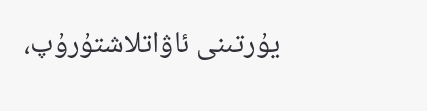يۇرتىنى ئاۋاتلاشتۇرۇپ،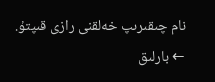نام چىقىرىپ خەلقنى رازى قىپتۇ.
← بارلىق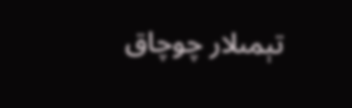تېمىلار چوچاق